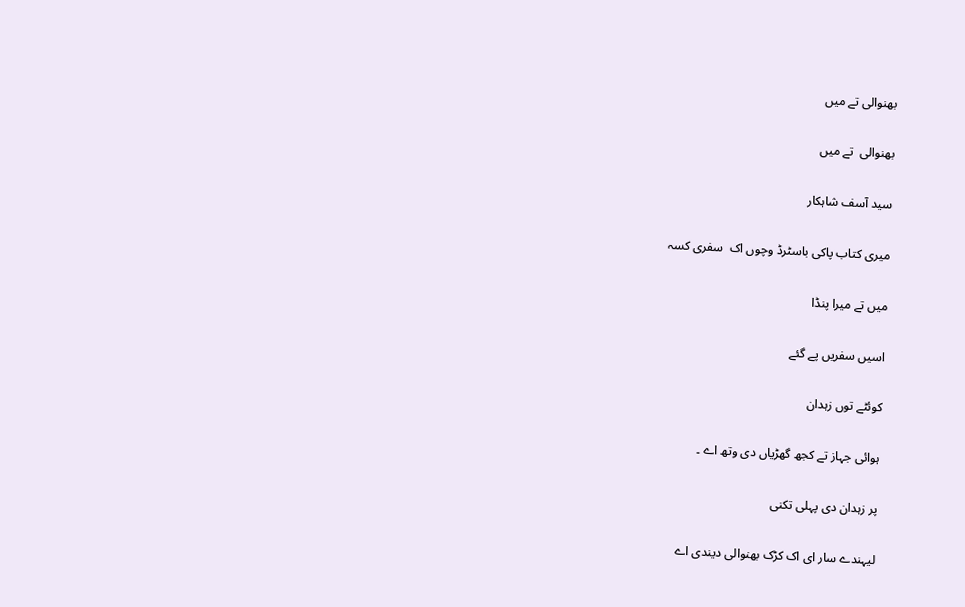بھنوالی تے میں

بھنوالی  تے میں

سید آسف شاہکار

میری کتاب پاکی باسٹرڈ وچوں اک  سفری کسہ

میں تے میرا پنڈا

اسیں سفریں پے گئے

کوئٹے توں زہدان

ہوائی جہاز تے کجھ گھڑیاں دی وتھ اے ۔

پر زہدان دی پہلی تکنی

لیہندے سار ای اک کڑک بھنوالی دیندی اے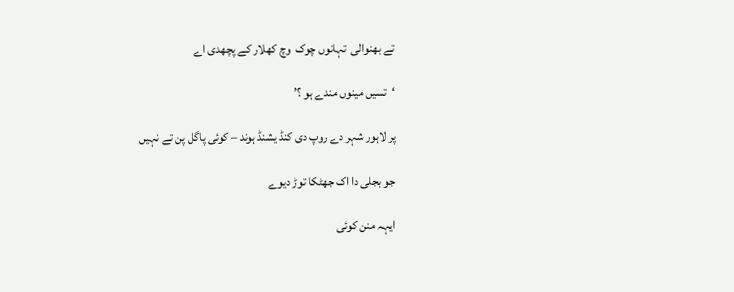تے بھنوالی  تہانوں چوک  وچ کھلار کے پچھدی اے

‘تسیں مینوں مندے ہو ؟’

پر لاہور شہر دے روپ دی کنڈ یشنڈ ہوند – کوئی پاگل پن تے نہیں

جو بجلی دا اک جھٹکا توڑ دیوے

ایہہ منن کوئی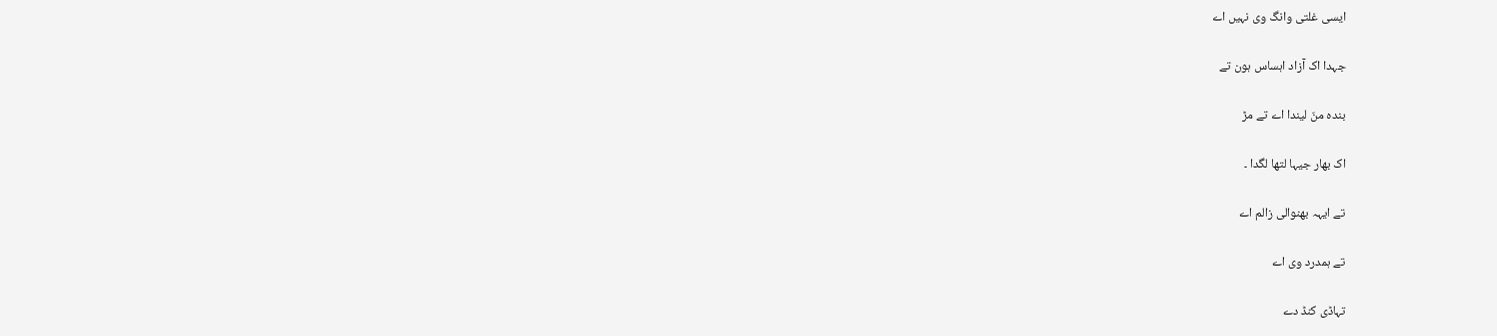ایسی غلتی وانگ وی نہیں اے

جہدا اک آزاد اہساس ہون تے

بندہ منّ لیندا اے تے مڑ

اک بھار جیہا لتھا لگدا ۔

تے ایہہ بھنوالی زالم اے

تے ہمدرد وی اے

تہاڈی کنڈ دے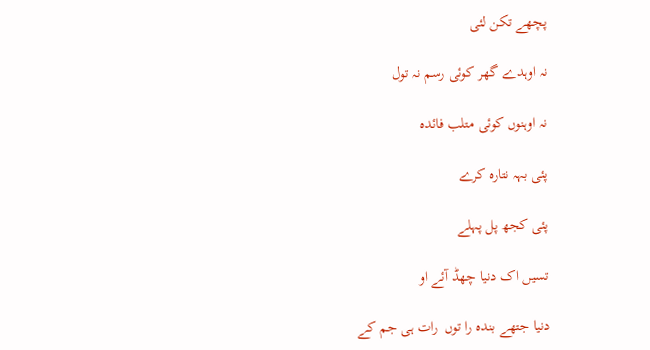پچھے تکن لئی

نہ اوہدے گھر کوئی رسم نہ تول

نہ اوہنوں کوئی متلب فائدہ

پئی بہہ نتارہ کرے

پئی کجھ پل پہلے

تسیں اک دنیا چھڈ آئے او

دنیا جتھے بندہ را توں  رات ہی جم کے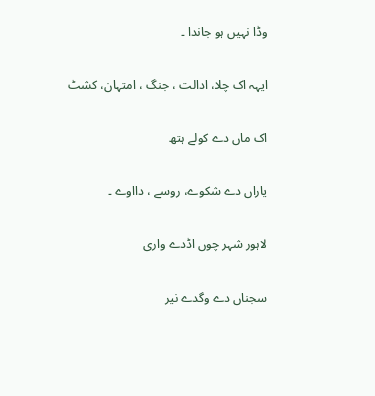وڈا نہیں ہو جاندا ۔

ایہہ اک چلا، ادالت ، جنگ ، امتہان، کشٹ

اک ماں دے کولے ہتھ

یاراں دے شکوے، روسے ، دااوے ۔

لاہور شہر چوں اڈدے واری

سجناں دے وگدے نیر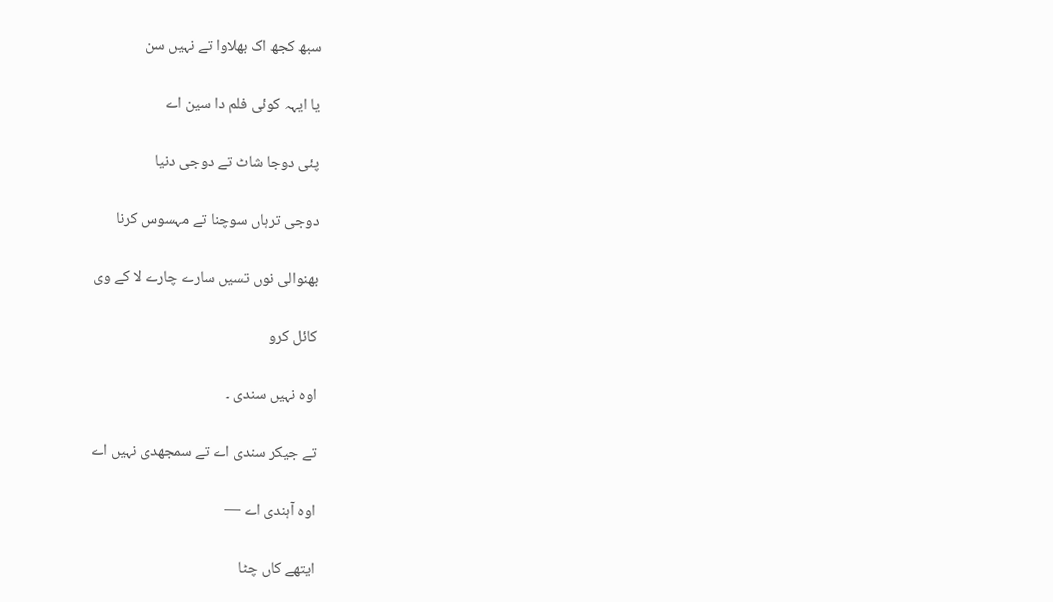سبھ کجھ اک بھلاوا تے نہیں سن

یا ایہہ کوئی فلم دا سین اے

پئی دوجا شاٹ تے دوجی دنیا

دوجی ترہاں سوچنا تے مہسوس کرنا

بھنوالی نوں تسیں سارے چارے لا کے وی

کائل کرو

اوہ نہیں سندی ۔

تے جیکر سندی اے تے سمجھدی نہیں اے

اوہ آہندی اے —

ایتھے کاں چٹا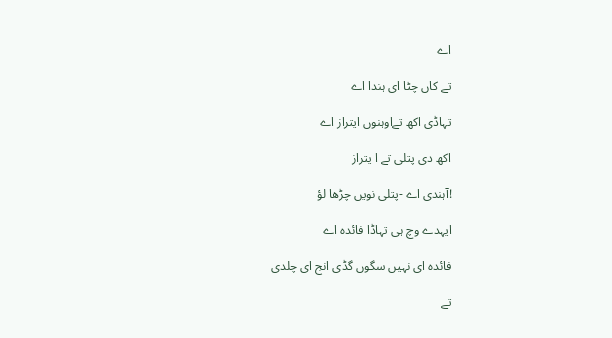اے

تے کاں چٹا ای ہندا اے

تہاڈی اکھ تےاوہنوں ایتراز اے

اکھ دی پتلی تے ا یتراز

!آہندی اے -پتلی نویں چڑھا لؤ

ایہدے وچ ہی تہاڈا فائدہ اے

فائدہ ای نہیں سگوں گڈی انج ای چلدی

تے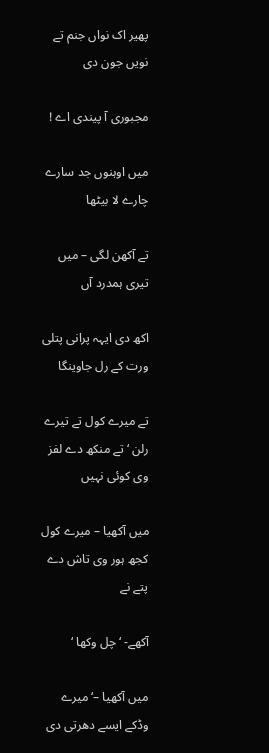پھیر اک نواں جنم تے نویں جون دی

مجبوری آ پیندی اے !

میں اوہنوں جد سارے چارے لا بیٹھا

تے آکھن لگی – میں تیری ہمدرد آں

اکھ دی ایہہ پرانی پتلی ورت کے رل جاوینگا

تے میرے کول تے تیرے رلن ‘ تے منکھ دے لفز وی کوئی نہیں

میں آکھیا – میرے کول کجھ ہور وی تاش دے پتے نے

آکھے- ‘چل وکھا ‘

میں آکھیا –‘میرے وڈکے ایسے دھرتی دی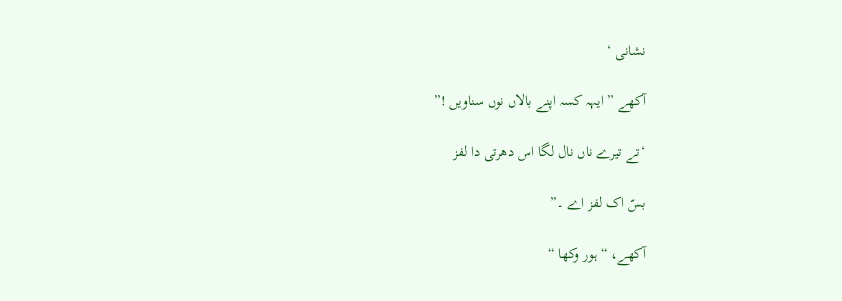نشانی ‘

آکھے ” ایہہ کسہ اپنے بالاں نوں سناویں !”

‘تے تیرے ناں نال لگا اس دھرتی دا لفز

بسّ اک لفز اے ۔”

آکھے، “ہور وکھا “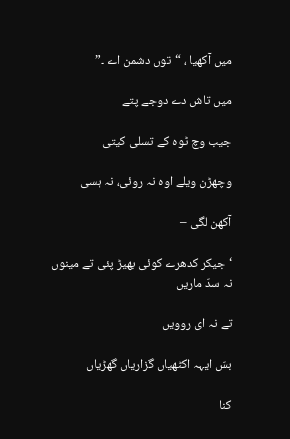میں آکھیا ، “توں دشمن اے ۔”

میں تاش دے دوجے پتے

جیب وچ ٹوہ کے تسلی کیتی

وچھڑن ویلے اوہ نہ روئی، نہ ہسی

آکھن لگی –

‘جیکر کدھرے کوئی بھیڑ پئی تے مینوں نہ سدّ ماریں

تے نہ ای روویں

بسّ ایہہ اکٹھیاں گزاریاں گھڑیاں

کنا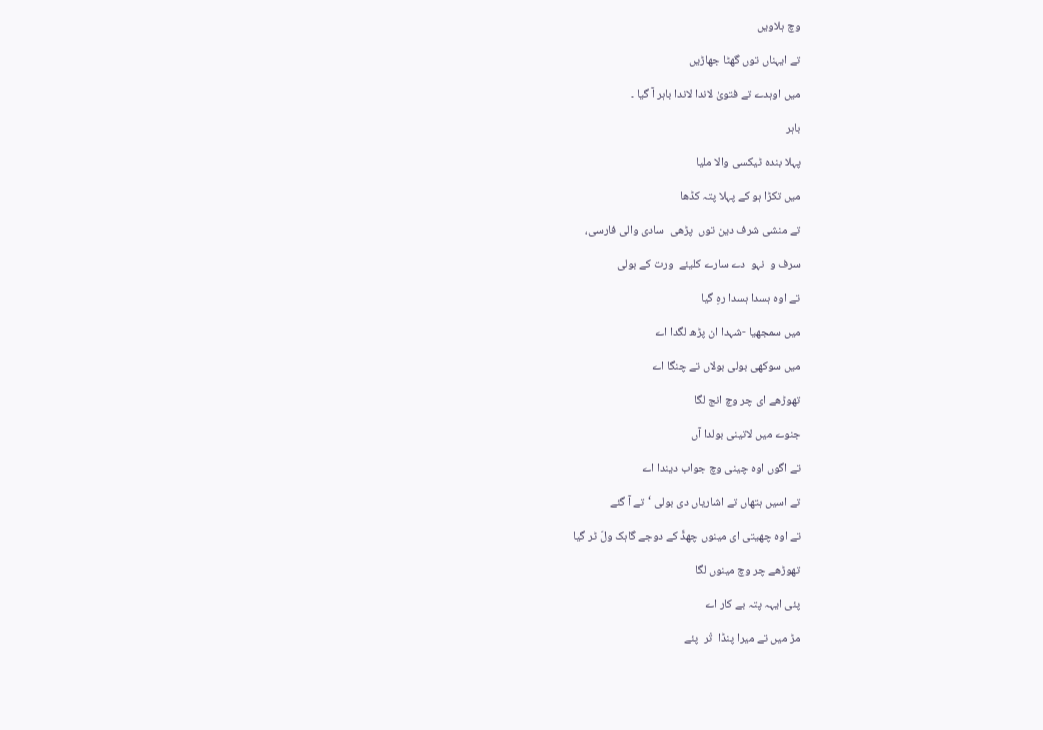وچ ہلاویں

تے ایہناں توں گھٹا جھاڑیں

میں اوہدے تے فتویٰ لاندا لاندا باہر آ گیا ۔

باہر

پہلا بندہ ٹیکسی والا ملیا

میں تکڑا ہو کے پہلا پتہ کڈھا

تے منشی شرف دین توں  پڑھی  سادی والی فارسی،

سرف و  نہو  دے سارے کلیئے  ورت کے بولی

تے اوہ ہسدا ہسدا رہِ گیا

میں سمجھیا -شہدا ان پڑھ لگدا اے

میں سوکھی بولی بولاں تے چنگا اے

تھوڑھے ای چر وچ انج لگا

جنوے میں لاتینی بولدا آں

تے اگوں اوہ چینی وچ جواب دیندا اے

تے اسیں ہتھاں تے اشاریاں دی بولی ‘تے آ گئے

تے اوہ چھیتی ای مینوں چھڈّ کے دوجے گاہک ولّ ٹر گیا

تھوڑھے چر وچ مینوں لگا

پئی ایہہ پتہ بے کار اے

مڑ میں تے میرا پنڈا  تْر  پئے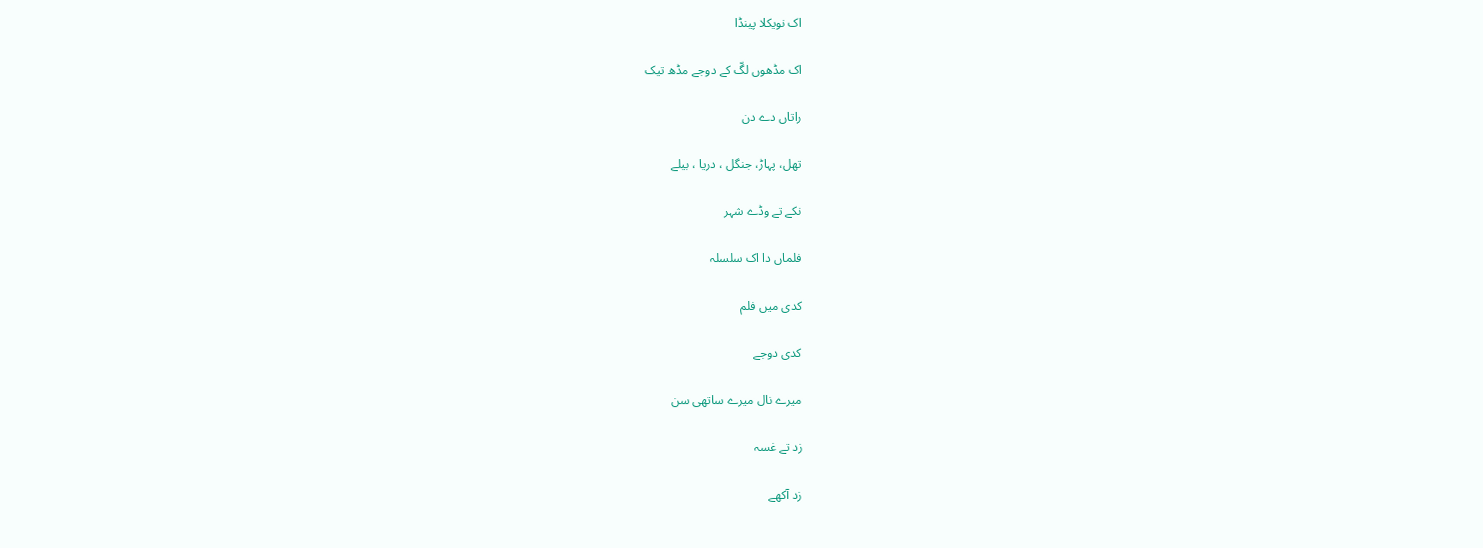اک نویکلا پینڈا

اک مڈھوں لگّ کے دوجے مڈھ تیک

راتاں دے دن

تھل، پہاڑ، جنگل ، دریا ، بیلے

نکے تے وڈے شہر

فلماں دا اک سلسلہ

کدی میں فلم

کدی دوجے

میرے نال میرے ساتھی سن

زد تے غسہ

زد آکھے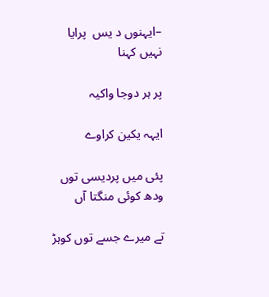–ایہنوں د یس  پرایا نہیں کہنا

پر ہر دوجا واکیہ

ایہہ یکین کراوے

پئی میں پردیسی توں ودھ کوئی منگتا آں

تے میرے جسے توں کوہڑ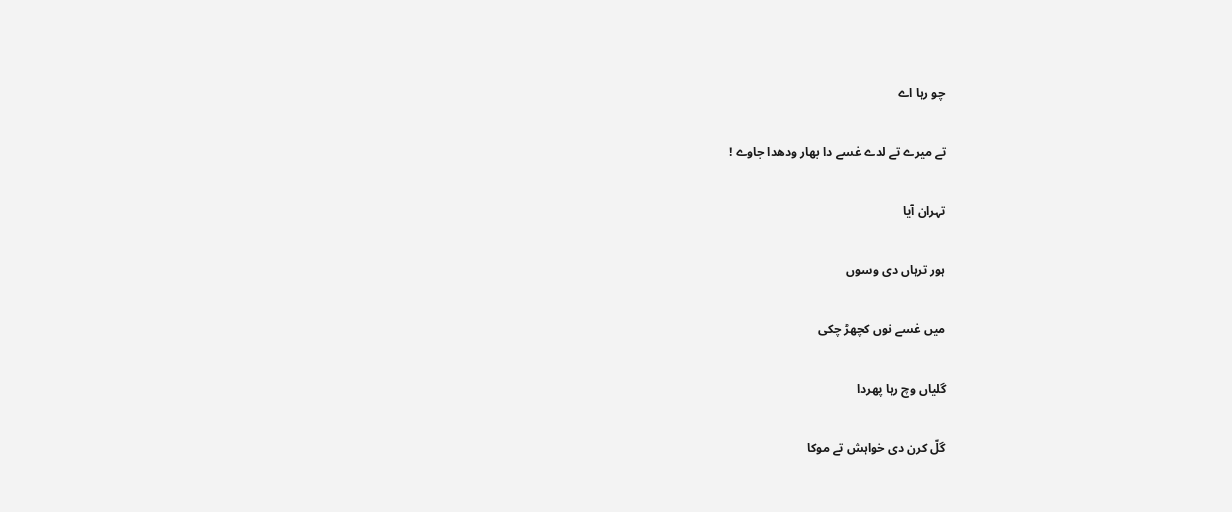چو رہا اے

تے میرے تے لدے غسے دا بھار ودھدا جاوے !

تہران آیا

ہور ترہاں دی وسوں

میں غسے نوں کچھڑ چکی

گلیاں وچ رہا پھردا

گلّ کرن دی خواہش تے موکا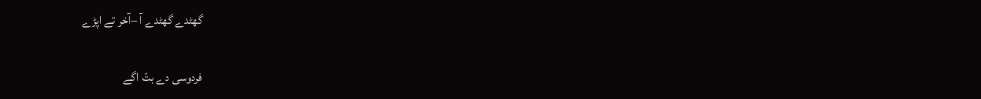گھٹدے گھٹدے آ –آخر تے اپڑے

فردوسی دے بتّ اگے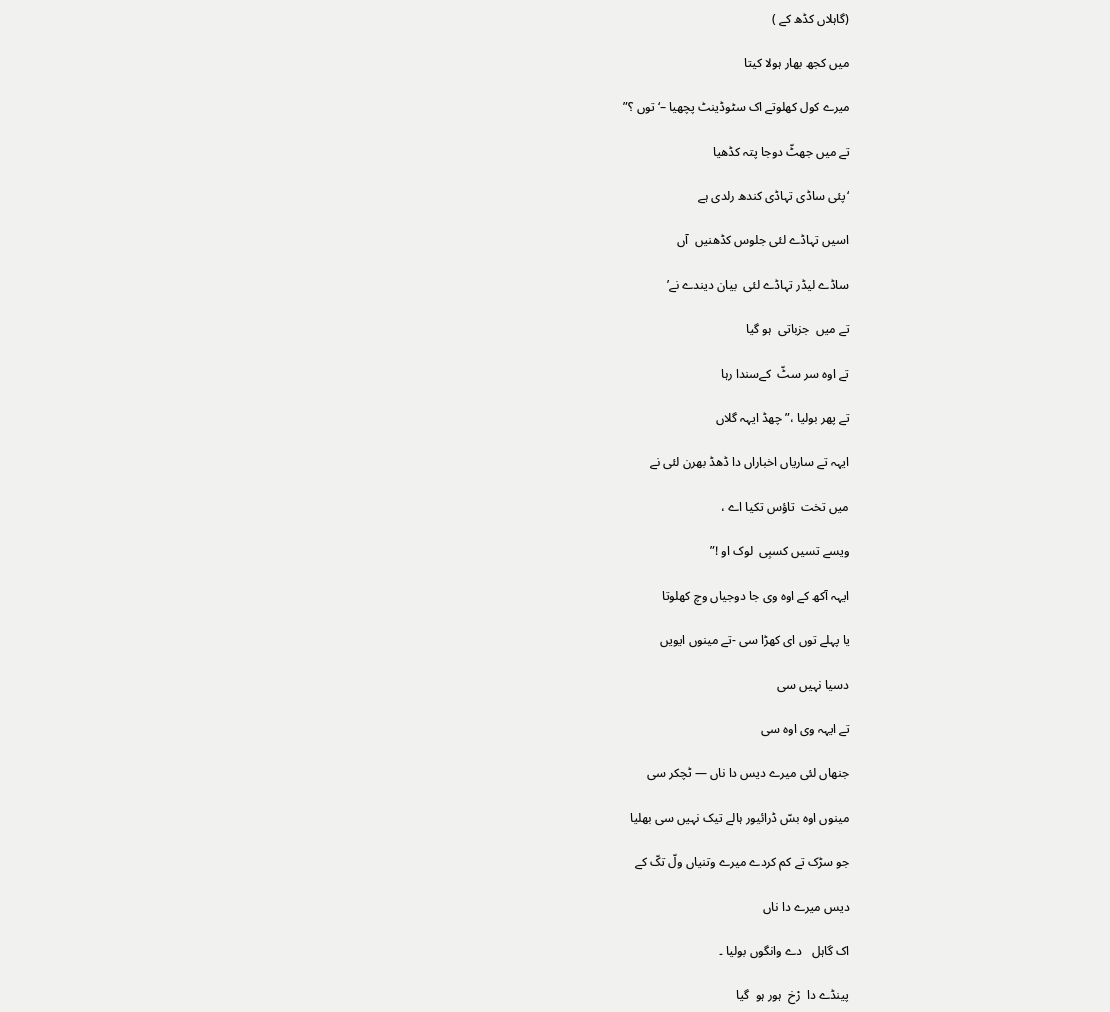(گاہلاں کڈھ کے )

میں کجھ بھار ہولا کیتا

میرے کول کھلوتے اک سٹوڈینٹ پچھیا –‘توں ؟”

تے میں جھٹّ دوجا پتہ کڈھیا

‘پئی ساڈی تہاڈی کندھ رلدی ہے

اسیں تہاڈے لئی جلوس کڈھنیں  آں

ساڈے لیڈر تہاڈے لئی  بیان دیندے نے’

تے میں  جزباتی  ہو گیا

تے اوہ سر سٹّ  کےسندا رہا

تے پھر بولیا ،” چھڈ ایہہ گلاں

ایہہ تے ساریاں اخباراں دا ڈھڈ بھرن لئی نے

میں تخت  تاؤس تکیا اے ،

ویسے تسیں کسبِی  لوک او !”

ایہہ آکھ کے اوہ وی جا دوجیاں وچ کھلوتا

یا پہلے توں ای کھڑا سی -تے مینوں ایویں

دسیا نہیں سی

تے ایہہ وی اوہ سی

جنھاں لئی میرے دیس دا ناں — ٹچکر سی

مینوں اوہ بسّ ڈرائیور ہالے تیک نہیں سی بھلیا

جو سڑک تے کم کردے میرے وتنیاں ولّ تکّ کے

دیس میرے دا ناں

اک گاہل   دے وانگوں بولیا ۔

پینڈے دا  رْخ  ہور ہو  گیا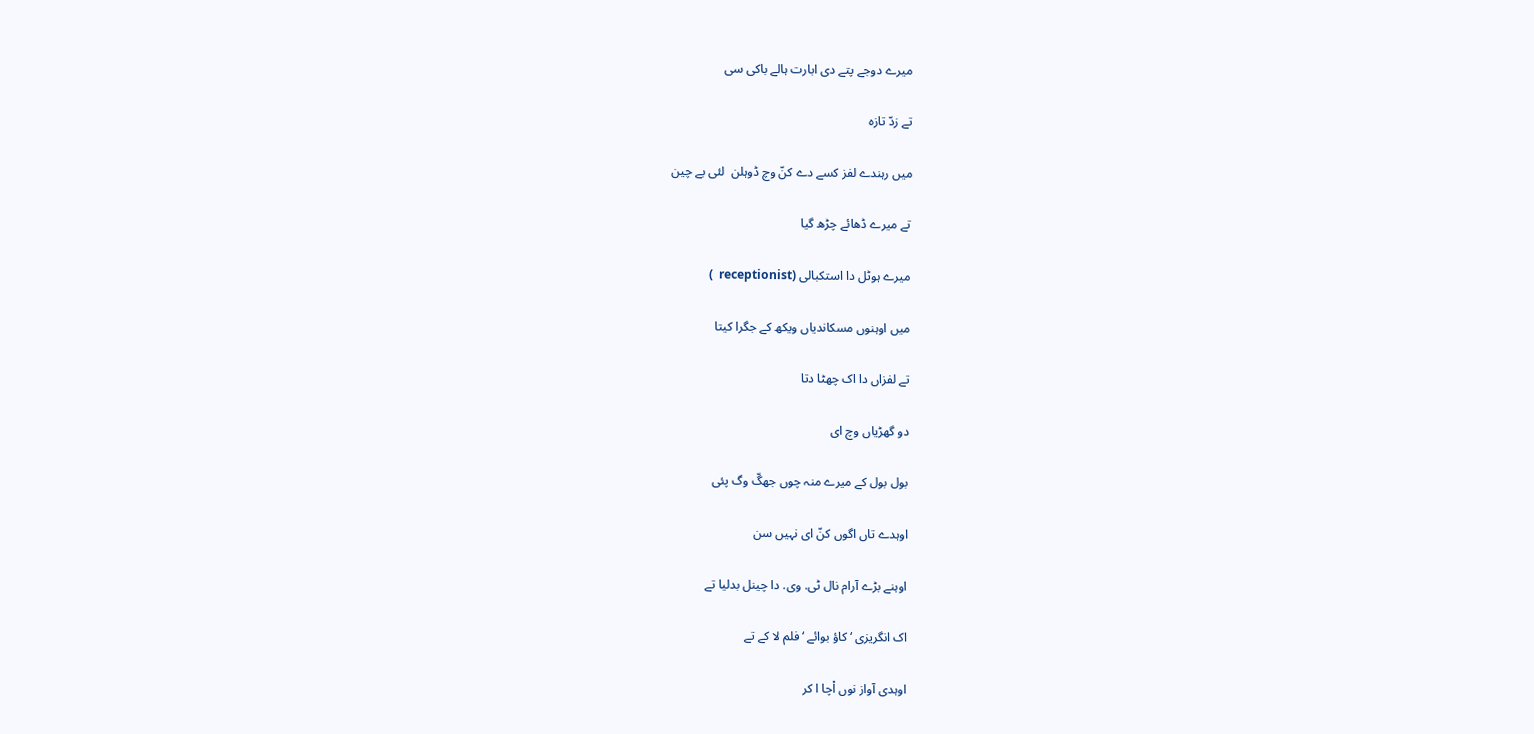میرے دوجے پتے دی ابارت ہالے باکی سی

تے زدّ تازہ

میں رہندے لفز کسے دے کنّ وچ ڈوہلن  لئی بے چین

تے میرے ڈھائے چڑھ گیا

میرے ہوٹل دا استکبالی (receptionist  )

میں اوہنوں مسکاندیاں ویکھ کے جگرا کیتا

تے لفزاں دا اک چھٹا دتا

دو گھڑیاں وچ ای

بول بول کے میرے منہ چوں جھگّ وگ پئی

اوہدے تاں اگوں کنّ ای نہیں سن

اوہنے بڑے آرام نال ٹی. وی. دا چینل بدلیا تے

اک انگریزی ‘کاؤ بوائے ‘ فلم لا کے تے

اوہدی آواز نوں اْچا ا کر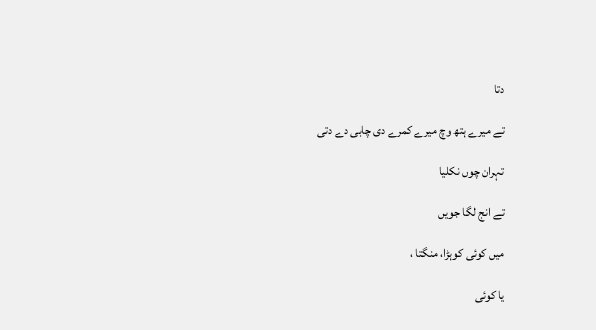دتا

تے میرے ہتھ وچ میرے کمرے دی چابی دے دتی

تہران چوں نکلیا

تے انج لگا جویں

میں کوئی کوہڑا، منگتا ،

یا کوئی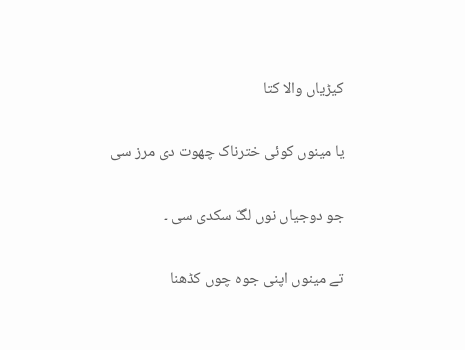کیڑیاں والا کتا

یا مینوں کوئی خترناک چھوت دی مرز سی

جو دوجیاں نوں لگّ سکدی سی ۔

تے مینوں اپنی جوہ چوں کڈھنا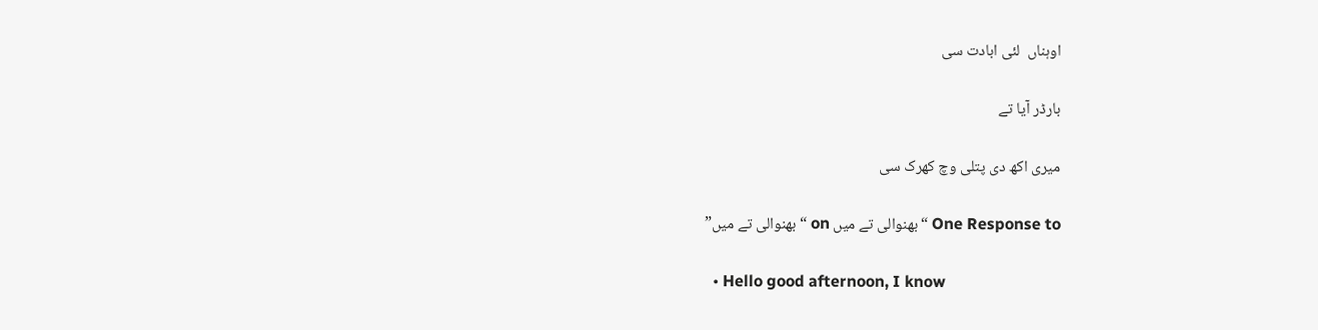اوہناں  لئی ابادت سی

بارڈر آیا تے

میری اکھ دی پتلی وچ کھرک سی

One Response to “بھنوالی تے میں on “بھنوالی تے میں”

  • Hello good afternoon, I know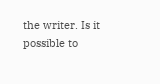the writer. Is it possible to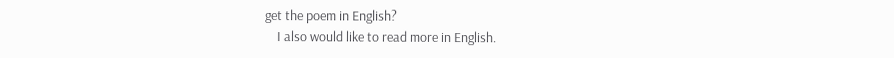get the poem in English?
    I also would like to read more in English.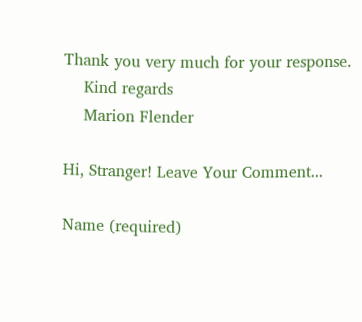Thank you very much for your response.
    Kind regards
    Marion Flender

Hi, Stranger! Leave Your Comment...

Name (required)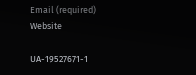Email (required)
Website

UA-19527671-1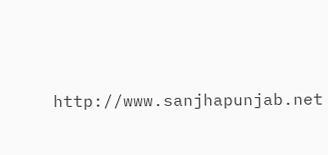http://www.sanjhapunjab.net